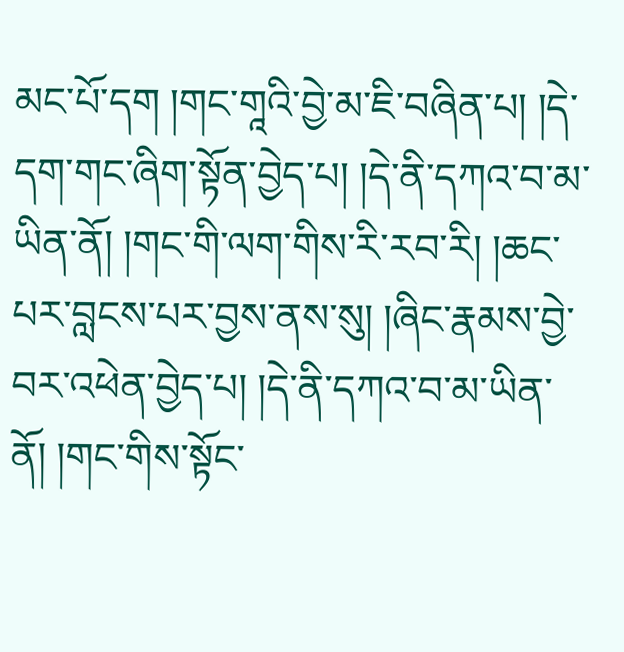མང་པོ་དག །གང་གཱའི་བྱེ་མ་ཇི་བཞིན་པ། །དེ་དག་གང་ཞིག་སྟོན་བྱེད་པ། །དེ་ནི་དཀའ་བ་མ་ཡིན་ནོ། །གང་གི་ལག་གིས་རི་རབ་རི། །ཆང་པར་བླངས་པར་བྱས་ནས་སུ། །ཞིང་རྣམས་བྱེ་བར་འཕེན་བྱེད་པ། །དེ་ནི་དཀའ་བ་མ་ཡིན་ནོ། །གང་གིས་སྟོང་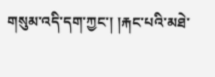གསུམ་འདི་དག་ཀྱང་། །རྐང་པའི་མཐེ་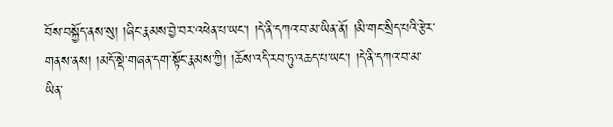བོས་བསྐྱོད་ནས་སུ། །ཞིང་རྣམས་བྱེ་བར་འཕེན་པ་ཡང་། །དེ་ནི་དཀའ་བ་མ་ཡིན་ནོ། །མི་གང་སྲིད་པའི་རྩེར་གནས་ནས། །མདོ་སྡེ་གཞན་དག་སྟོང་རྣམས་ཀྱི། །ཆོས་འདི་རབ་ཏུ་འཆད་པ་ཡང་། །དེ་ནི་དཀའ་བ་མ་ཡིན་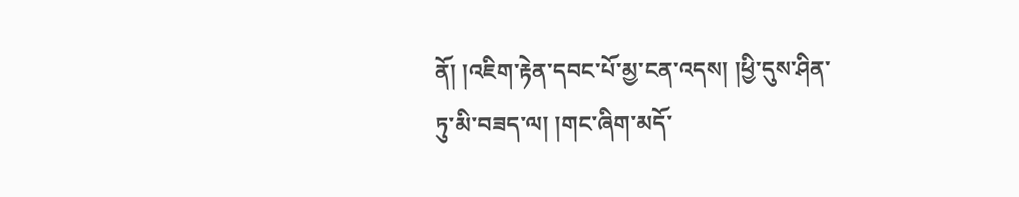ནོ། །འཇིག་རྟེན་དབང་པོ་མྱ་ངན་འདས། །ཕྱི་དུས་ཤིན་ཏུ་མི་བཟད་ལ། །གང་ཞིག་མདོ་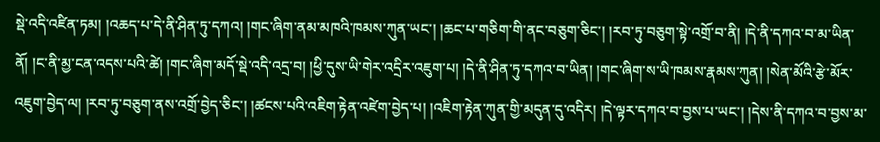སྡེ་འདི་འཛིན་ཏམ། །འཆད་པ་དེ་ནི་ཤིན་ཏུ་དཀའ། །གང་ཞིག་ནམ་མཁའི་ཁམས་ཀུན་ཡང་། །ཆང་པ་གཅིག་གི་ནང་བཅུག་ཅིང་། །རབ་ཏུ་བཅུག་སྟེ་འགྲོ་བ་ནི། །དེ་ནི་དཀའ་བ་མ་ཡིན་ནོ། །ང་ནི་མྱ་ངན་འདས་པའི་ཚེ། །གང་ཞིག་མདོ་སྡེ་འདི་འདྲ་བ། །ཕྱི་དུས་ཡི་གེར་འདྲིར་འཇུག་པ། །དེ་ནི་ཤིན་ཏུ་དཀའ་བ་ཡིན། །གང་ཞིག་ས་ཡི་ཁམས་རྣམས་ཀུན། །སེན་མོའི་རྩེ་མོར་འཇུག་བྱེད་ལ། །རབ་ཏུ་བཅུག་ནས་འགྲོ་བྱེད་ཅིང་། །ཚངས་པའི་འཇིག་རྟེན་འཛེག་བྱེད་པ། །འཇིག་རྟེན་ཀུན་གྱི་མདུན་དུ་འདིར། །དེ་ལྟར་དཀའ་བ་བྱས་པ་ཡང་། །དེས་ནི་དཀའ་བ་བྱས་མ་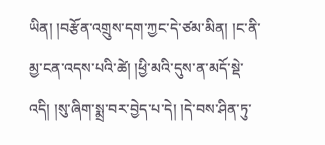ཡིན། །བརྩོན་འགྲུས་དག་ཀྱང་དེ་ཙམ་མིན། །ང་ནི་མྱ་ངན་འདས་པའི་ཚེ། །ཕྱི་མའི་དུས་ན་མདོ་སྡེ་འདི། །སུ་ཞིག་སྨྲ་བར་བྱེད་པ་དེ། །དེ་བས་ཤིན་ཏུ་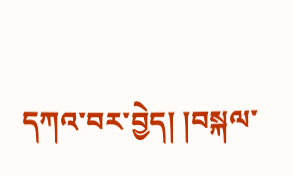དཀའ་བར་བྱེད། །བསྐལ་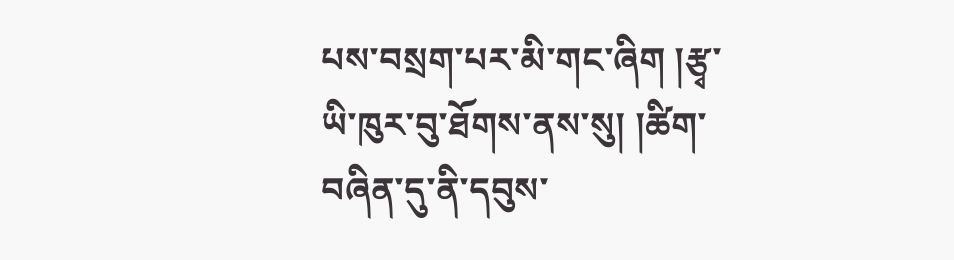པས་བསྲག་པར་མི་གང་ཞིག །རྩྭ་ཡི་ཁུར་བུ་ཐོགས་ནས་སུ། །ཚིག་བཞིན་དུ་ནི་དབུས་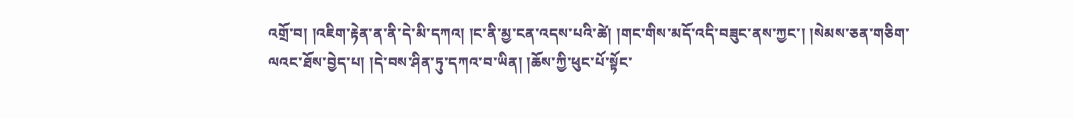འགྲོ་བ། །འཇིག་རྟེན་ན་ནི་དེ་མི་དཀའ། །ང་ནི་མྱ་ངན་འདས་པའི་ཚེ། །གང་གིས་མདོ་འདི་བཟུང་ནས་ཀྱང་། །སེམས་ཅན་གཅིག་ལའང་ཐོས་བྱེད་པ། །དེ་བས་ཤིན་ཏུ་དཀའ་བ་ཡིན། །ཆོས་ཀྱི་ཕུང་པོ་སྟོང་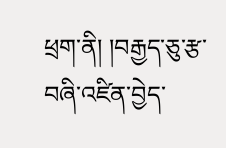ཕྲག་ནི། །བརྒྱད་ཅུ་རྩ་བཞི་འཛིན་བྱེད་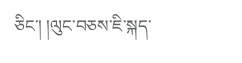ཅིང་། །ལུང་བཅས་ཇི་སྐད་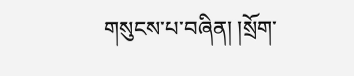གསུངས་པ་བཞིན། །སྲོག་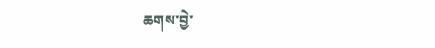ཆགས་བྱེ་